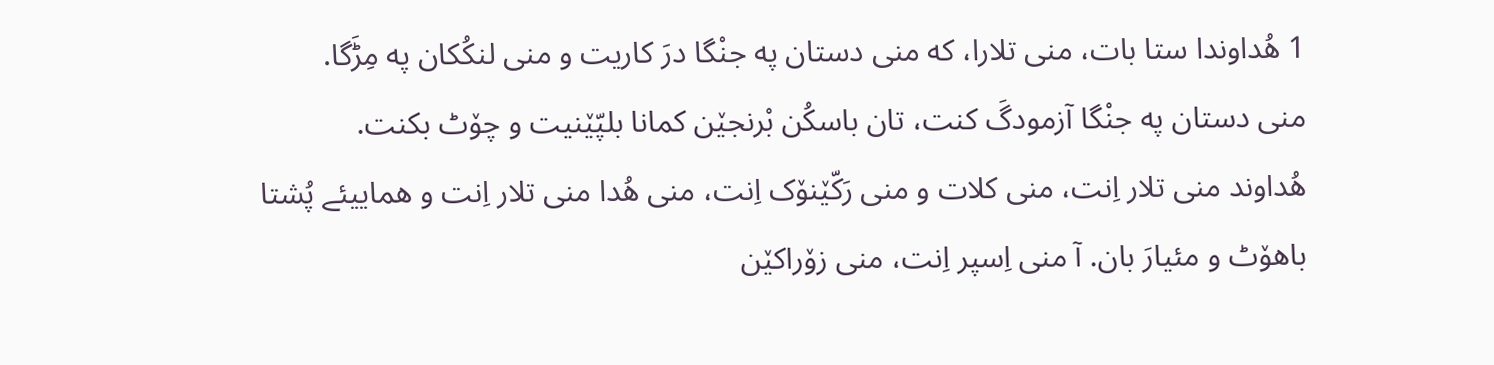1 هُداوندا ستا بات، منی تلارا، که منی دستان په جنْگا درَ کاریت و منی لنکُکان په مِڑَگا.
منی دستان په جنْگا آزمودگَ کنت، تان باسکُن بْرنجێن کمانا بلپّێنیت و چۆٹ بکنت.
هُداوند منی تلار اِنت، منی کلات و منی رَکّێنۆک اِنت، منی هُدا منی تلار اِنت و هماییئے پُشتا باهۆٹ و مئیارَ بان. آ منی اِسپر اِنت، منی زۆراکێن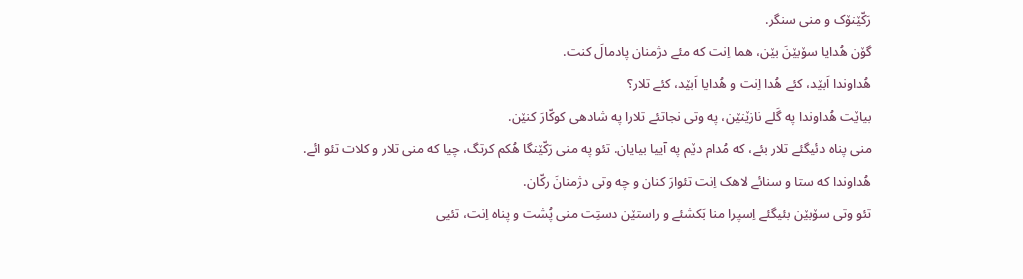رَکّێنۆک و منی سنگر.
گۆن هُدایا سۆبێنَ بێن، هما اِنت که مئے دژمنان پادمالَ کنت.
هُداوندا اَبێد، کئے هُدا اِنت و هُدایا اَبێد، کئے تلار؟
بیاێت هُداوندا په گَلے نازێنێن، په وتی نجاتئے تلارا په شادهی کوکّارَ کنێن.
منی پناه دئیگئے تلار بئے، که مُدام دێم په آییا بیایان. تئو په منی رَکّێنگا هُکم کرتگ، چیا که منی تلار و کلات تئو ائے.
هُداوندا که ستا و سنائے لاهک اِنت تئوارَ کنان و چه وتی دژمنانَ رکّان.
تئو وتی سۆبێن بئیگئے اِسپرا منا بَکشئے و راستێن دستِت منی پُشت و پناه اِنت، تئیی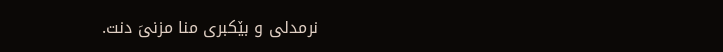نرمدلی و بێکبری منا مزنیَ دنت.